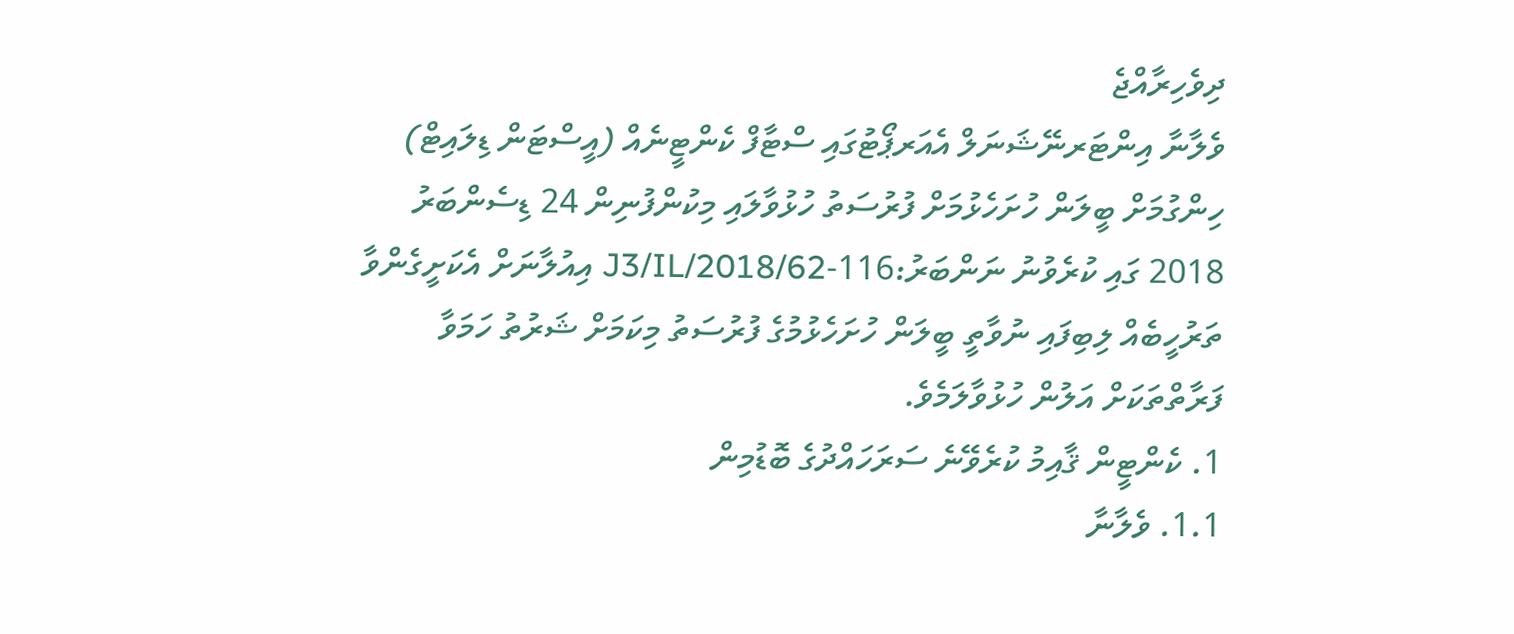ދިވެހިރާއްޖެ
ވެލާނާ އިންޓަރނޭޝަނަލް އެއަރޕޯޓުގައި ސްޓާފް ކެންޓީނެއް (އީސްޓަން ޑިލައިޓް) ހިންގުމަށް ބީލަން ހުށަހެޅުމަށް ފުރުސަތު ހުޅުވާލައި މިކުންފުނިން 24 ޑިސެންބަރު 2018 ގައި ކުރެވުނު ނަންބަރު:116-J3/IL/2018/62 އިއުލާނަށް އެކަށީގެންވާ ތަރުހީބެއް ލިބިފައި ނުވާތީ ބީލަން ހުށަހެޅުމުގެ ފުރުސަތު މިކަމަށް ޝަރުތު ހަމަވާ ފަރާތްތަކަށް އަލުން ހުޅުވާލަމެވެ.
1. ކެންޓީން ޤާއިމު ކުރެވޭނެ ސަރަހައްދުގެ ބޮޑުމިން
1.1. ވެލާނާ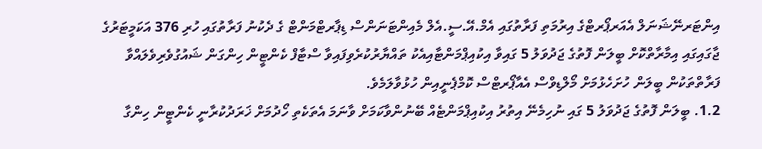އިންޓަރނޭޝަނަލް އެއަރޕޯރޓްގެ އިރުމަތި ފަރާތުގައި އެމް.އޭ.ސީ.އެލް މެއިންޓަނަންސް ޑިޕާރޓްމަންޓް ގެ ދެކުނު ފަރާތުގައި ހުރި 376 އަކަމީޓަރުގެ ޖާގައިގައި އިމާރާތްކޮށް ބީލަން ފޮތުގެ ޖަދުވަލު 5 ގައިވާ އިކުއިޕްމަންޓާއިއެކު ތައްޔާރުކުރެވިފައިވާ ސްޓާފް ކެންޓީން ހިންގަން ޝައުގުވެރިވެލައްވާ ފަރާތްތަކުން ބީލަން ހުށަހެޅުމަށް މޯލްޑިވްސް އެއާޕޯރޓްސް ކޮމްޕެނީއިން ހުޅުވާލަމެވެ.
1.2. ބީލަން ފޮތުގެ ޖަދުވަލު 5 ގައި ނުހިމެނޭ އިތުރު އިކުއިޕްމަންޓެއް ބޭނުންވާކަމަށް ވާނަމަ އެތަކެތި ހޯދުމަށް ޚަރަދުކުރާނީ ކެންޓީން ހިންގާ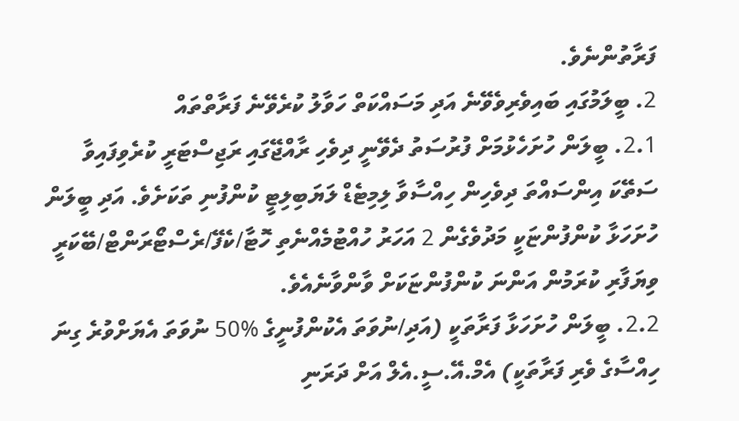ފަރާތުންނެވެ.
2. ބީލަމުގައި ބައިވެރިވެވޭނެ އަދި މަސައްކަތް ހަވާލު ކުރެވޭނެ ފަރާތްތައް
2.1. ބީލަން ހުށަހެޅުމަށް ފުރުސަތު ދެވޭނީ ދިވެހި ރާއްޖޭގައި ރަޖިސްޓަރީ ކުރެވިފައިވާ ސަތޭކަ އިންސައްތަ ދިވެހިން ހިއްސާވާ ލިމިޓެޑް ލަޔަބިލިޓީ ކުންފުނި ތަކަށެވެ. އަދި ބީލަން ހުށަހަޅާ ކުންފުންޏަކީ މަދުވެގެން 2 އަހަރު ހުއްޓުމެއްނެތި ހޮޓާ/ކެފޭ/ރެސްޓޯރަންޓް/ބޭކަރީ ވިޔަފާރި ކުރަމުން އަންނަ ކުންފުންޏަކަށް ވާންވާނެއެވެ.
2.2. ބީލަން ހުށަހަޅާ ފަރާތަކީ (އަދި/ނުވަތަ އެކުންފުނީގެ %50 ނުވަތަ އެޔަށްވުރެ ގިނަ ހިއްސާގެ ވެރި ފަރާތަކީ) އެމް.އޭ.ސީ.އެލް އަށް ދަރަނި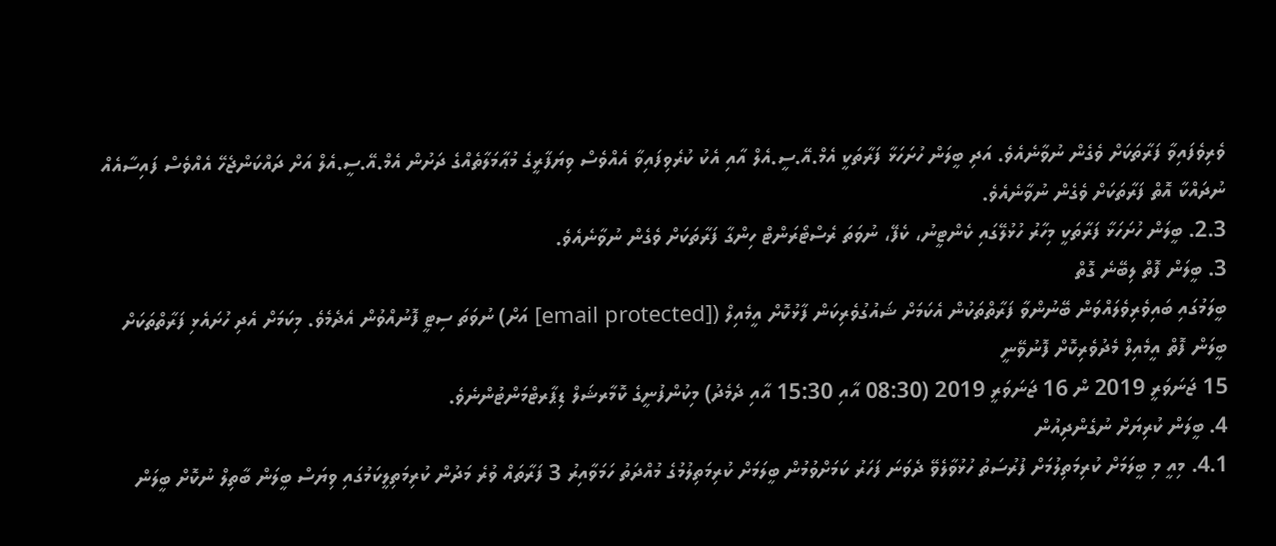ވެރިވެފައިވާ ފަރާތަކަށް ވެގެން ނުވާނެއެވެ. އަދި ބީލަން ހުށަހަޅާ ފަރާތަކީ އެމް.އޭ.ސީ.އެލް އާއި އެކު ކުރެވިފައިވާ އެއްވެސް ވިޔަފާރީގެ މުޢާމަލާތެއްގެ ދަށުން އެމް.އޭ.ސީ.އެލް އަށް ދައްކަންޖެހޭ އެއްވެސް ފައިސާއެއް ނުދައްކާ އޮތް ފަރާތަކަށް ވެގެން ނުވާނެއެވެ.
2.3. ބީލަން ހުށަހަޅާ ފަރާތަކީ މިހާރު ހުޅުލޭގައި ކެންޓީނު، ކެފޭ، ނުވަތަ ރެސްޓޯރަންޓް ހިންގާ ފަރާތަކަށް ވެގެން ނުވާނެއެވެ.
3. ބީލަން ފޮތް ލިބޭނެ ގޮތް
ބީލަމުގައި ބައިވެރިވެލައްވަން ބޭނުންވާ ފަރާތްތަކުން އެކަމަށް ޝައުގުވެރިކަން ފާޅުކޮށް އީމެއިލް ([email protected] އަށް) ނުވަތަ ސިޓީ ފޮނުއްވުން އެދެމެވެ. މިކަމަށް އެދި ހުށައެޅި ފަރާތްތަކަށް ބީލަން ފޮތް އީމެއިލް މެދުވެރިކޮށް ފޮނުވޭނީ
15 ޖަނަވަރީ 2019 ން 16 ޖަނަވަރީ 2019 (08:30 އާއި 15:30 އާއި ދެމެދު) މިކުންފުނީގެ ކޮމާރޝަލް ޑިޕާރޓްމަންޓުންނެވެ.
4. ބީލަން ކުރިޔަށް ނުގެންދިއުން
4.1. މިއީ މި ބީލަމަށް ކުރިމަތިލުމަށް ފުރުސަތު ހުޅުވާލެވޭ ދެވަނަ ފަހަރު ކަމަށްވުމުން ބީލަމަށް ކުރިމަތިލުމުގެ މުއްދަތު ހަމަވާއިރު 3 ފަރާތައް ވުރެ މަދުން ކުރިމަތިލީކަމުގައި ވިޔަސް ބީލަން ބާތިލް ނުކޮށް ބީލަން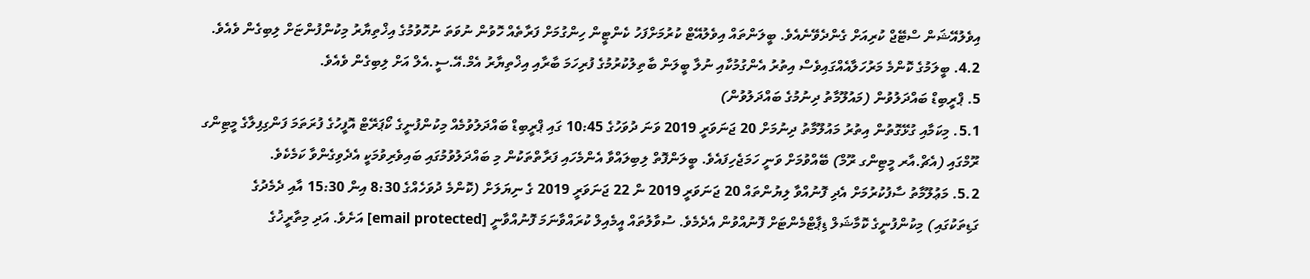އިވެލުއޭޝަން ސްޓޭޖް ކުރިއަށް ގެންދެވޭނެއެވެ. ބީލަންތައް އިވެލުއޭޓް ކުރުމަށްފަހު ކެންޓީން ހިންގުމަށް ފަރާތެއް ހޮވުން ނުވަތަ ނުހޮވުމުގެ އިޚްތިޔާރު މިކުންފުންޏަށް ލިބިގެން ވެއެވެ.
4.2. ބީލަމުގެ ކޮންމެ މަރުހަލާއެއްގައިވެސް އިތުރު އެންގުމުކާއި ނުލާ ބީލަން ބާތިލުކުރުމުގެ ފުރިހަމަ ބާރާއި އިޚްތިޔާރު އެމް.އޭ.ސީ.އެލް އަށް ލިބިގެން ވެއެވެ.
5. ޕްރީބިޑް ބައްދަލުވުން (މައުލޫމާތު ދިނުމުގެ ބައްދަލުވުން)
5.1. މިކަމާއި ގުޅޭގޮތުން އިތުރު މައުލޫމާތު ދިނުމަށް 20 ޖަނަވަރީ 2019 ވަނަ ދުވަހުގެ 10:45 ގައި ޕްރީބިޑް ބައްދަލުވުމެއް މިކުންފުނީގެ ކޯޕަރޭޓް އޮފީހުގެ ފުރަތަމަ ފަންގިފިލާގެ މީޓިންގ ރޫމްގައި (އެޗް.އާރ މީޓިންގ ރޫމް) ބޭއްވުމަށް ވަނީ ހަމަޖެހިފައެވެ. ބީލަންފޮތް ލިބިލައްވާ އެންމެހައި ފަރާތްތަކުން މި ބައްދަލުވުމުގައި ބައިވެރިވުމަކީ އެދެވިގެންވާ ކަމެކެވެ.
5.2. މަޢުލޫމާތު ސާފުކުރުމަށް އެދި ފޮނުއްވާ ލިޔުންތައް 20 ޖަނަވަރީ 2019 ން 22 ޖަނަވަރީ 2019 ގެ ނިޔަލަށް (ކޮންމެ ދުވަހެއްގެ 8:30 އިން 15:30 އާއި ދެމެދުގެ ގަޑިތަކުގައި) މިކުންފުނީގެ ކޮމާޝަލް ޑިޕާޓްމެންޓަށް ފޮނުއްވުން އެދެމެވެ. ސުވާލުތައް އީމެއިލް ކުރައްވާނަމަ ފޮނުއްވާނީ [email protected] އަށެވެ. އަދި މިތާރީޚުގެ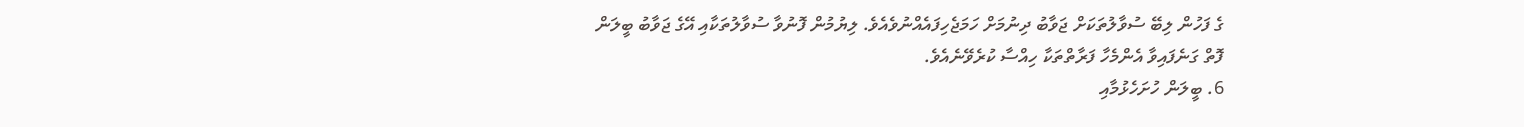ގެ ފަހުން ލިބޭ ސުވާލުތަކަށް ޖަވާބު ދިނުމަށް ހަމަޖެހިފައެއްނުވެއެވެ. ލިޔުމުން ފޮނުވާ ސުވާލުތަކާއި އޭގެ ޖަވާބު ބީލަން ފޮތް ގަނެފައިވާ އެންމެހާ ފަރާތްތަކާ ހިއްސާ ކުރެވޭނެއެވެ.
6. ބީލަން ހުށަހެޅުމާއި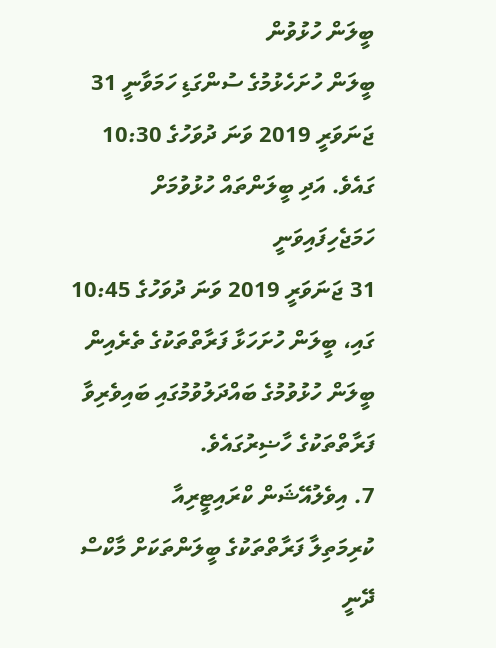ބީލަން ހުޅުވުން
ބީލަން ހުށަހެޅުމުގެ ސުންގަޑި ހަމަވާނީ 31 ޖަނަވަރީ 2019 ވަނަ ދުވަހުގެ 10:30 ގައެވެ. އަދި ބީލަންތައް ހުޅުވުމަށް ހަމަޖެހިފައިވަނީ
31 ޖަނަވަރީ 2019 ވަނަ ދުވަހުގެ 10:45 ގައި، ބީލަން ހުށަހަޅާ ފަރާތްތަކުގެ ތެރެއިން ބީލަން ހުޅުވުމުގެ ބައްދަލުވުމުގައި ބައިވެރިވާ ފަރާތްތަކުގެ ހާޟިރުގައެވެ.
7. އިވެލުއޭޝަން ކްރައިޓީރިއާ
ކުރިމަތިލާ ފަރާތްތަކުގެ ބީލަންތަކަށް މާކްސް ދޭނީ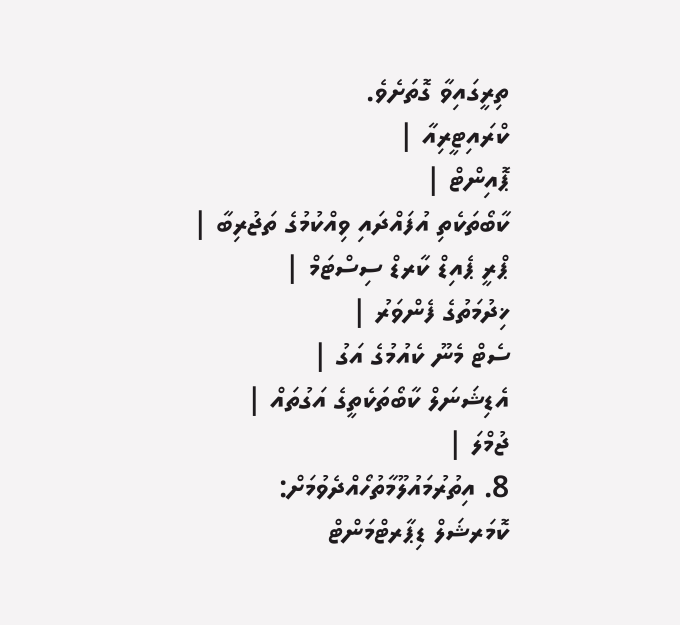ތިރީގައިވާ ގޮތަށެވެ.
ކްރައިޓީރިއާ |
ޕޮއިންޓް |
ކާބޯތަކެތި އުފައްދައި ވިއްކުމުގެ ތަޖުރިބާ |
ޕްރީ ޕެއިޑް ކާރޑް ސިސްޓަމް |
ޚިދުމަތުގެ ފެންވަރު |
ސެޓް މެނޫ ކެއުމުގެ އަގު |
އެޑިޝަނަލް ކާބޯތަކެތީގެ އަގުތައް |
ޖުމްލަ |
8. އިތުރުމައުލޫމާތުހޯއްދެވުމަށް:
ކޮމަރޝަލް ޑިޕާރޓްމަންޓް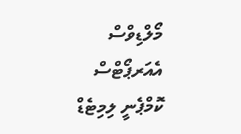މޯލްޑިވްސް އެއަރޕޯޓްސް ކޮމްޕެނީ ލިމިޓެޑް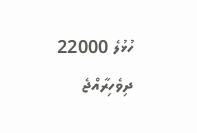ހުޅުލެ 22000
ދިވެހިރާއްޖެ